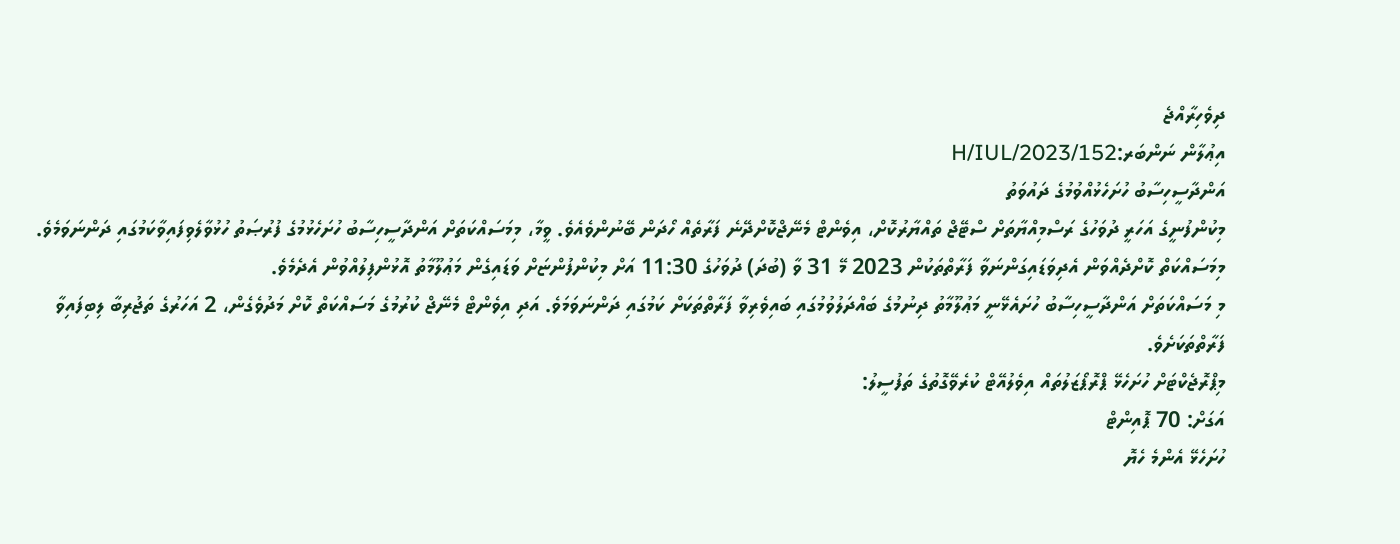ދިވެހިރާއްޖެ
އިޢުލާން ނަންބަރ:H/IUL/2023/152
އަންދާސީހިސާބު ހުށަހެޅުއްވުމުގެ ދައުވަތު
މިކުންފުނީގެ އަހަރީ ދުވަހުގެ ރަސްމިއްޔާތަށް ސްޓޭޖް ތައްޔާރުކޮށް، އިވެންޓް މެނޭޖްކޮށްދޭނެ ފަރާތެއް ހޯދަން ބޭނުންވެއެވެ. ވީމާ، މިމަސައްކަތަށް އަންދާސީހިސާބު ހުށަހެޅުމުގެ ފުރުޞަތު ހުޅުވާލެވިފައިވާކަމުގައި ދަންނަވަމެވެ.
މިމަސައްކަތް ކޮށްދެއްވަން އެދިވަޑައިގަންނަވާ ފަރާތްތަކުން 2023 މޭ 31 ވާ (ބުދަ) ދުވަހުގެ 11:30 އަށް މިކުންފުންޏަށް ވަޑައިގެން މަޢުލޫމާތު އޮޅުންފިލުއްވުން އެދެމެވެ.
މި މަސައްކަތަށް އަންދާސީހިސާބު ހުށައެޅޭނީ މަޢުލޫމާތު ދިނުމުގެ ބައްދަލުވުމުގައި ބައިވެރިވާ ފަރާތްތަކަށް ކަމުގައި ދަންނަވަމަވެ. އަދި އިވެންޓް މެނޭޖް ކުރުމުގެ މަސައްކަތް ކޮށް މަދުވެގެން، 2 އަހަރުގެ ތަޖުރިބާ ލިބިފައިވާ ފަރާތްތަކަށެވެ.
މިޕްރޮޖެކްޓަށް ހުށަހެޅޭ ޕްރޮޕޯޒަލުތައް އިވެލުއޭޓް ކުރެވޭގޮތުގެ ތަފުސީލު:
އަގަށް: 70 ޕޮއިންޓް
ހުށަހެޅޭ އެންމެ ހެޔޮ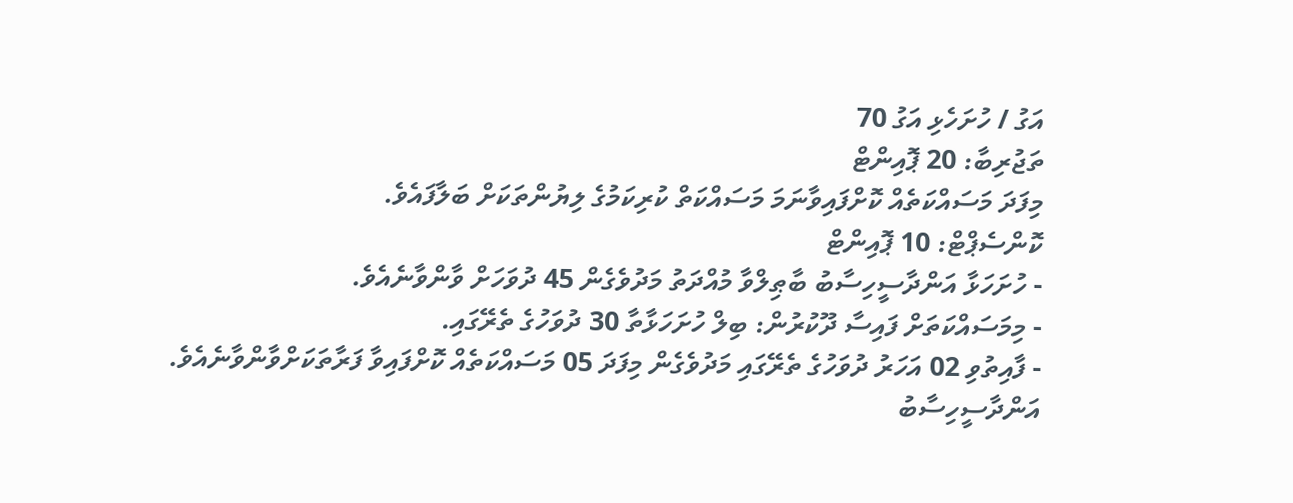އަގު / ހުށަހެޅި އަގު 70
ތަޖުރިބާ: 20 ޕޮއިންޓް
މިފަދަ މަސައްކަތެއް ކޮށްފައިވާނަމަ މަސައްކަތް ކުރިކަމުގެ ލިޔުންތަކަށް ބަލާފައެވެ.
ކޮންސެޕްޓް: 10 ޕޮއިންޓް
- ހުށަހަޅާ އަންދާސީހިސާބު ބާޠިލްވާ މުއްދަތު މަދުވެގެން 45 ދުވަހަށް ވާންވާނެއެވެ.
- މިމަސައްކަތަށް ފައިސާ ދޫކުރުން: ބިލް ހުށަހަޅާތާ 30 ދުވަހުގެ ތެރޭގައި.
- ފާއިތުވި 02 އަހަރު ދުވަހުގެ ތެރޭގައި މަދުވެގެން މިފަދަ 05 މަސައްކަތެއް ކޮށްފައިވާ ފަރާތަކަށްވާންވާނެއެވެ.
އަންދާސީހިސާބު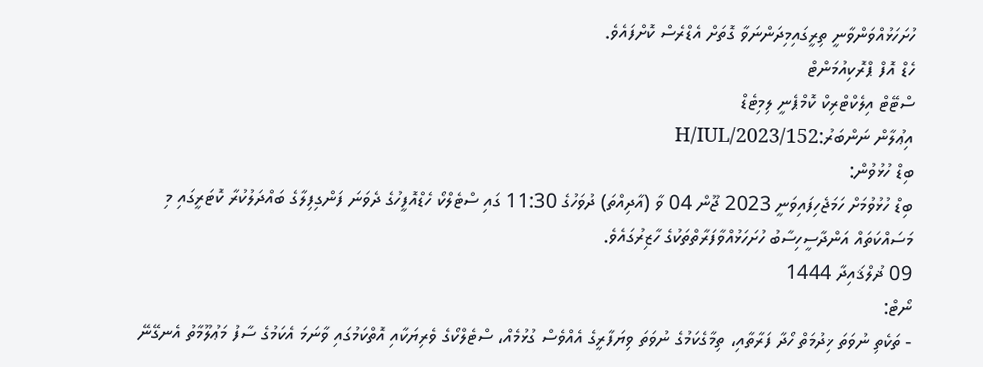ހުށަހަޅުއްވަންވާނީ ތިރީގައިމިދަންނަވާ ގޮތަށް އެޑްރެސް ކޮށްފައެވެ.
ހެޑް އޮފް ޕްރޮކިއުމަންޓް
ސްޓޭޓް އިލެކްޓްރިކް ކޮމްޕެނީ ލިމިޓެޑް
އިޢުލާން ނަންބަރު:H/IUL/2023/152
ބިޑް ހުޅުވުން:
ބިޑް ހުޅުވުމަށް ހަމަޖެހިފައިވަނީ 2023 ޖޫން 04 ވާ (އާދިއްތަ) ދުވަހުގެ 11:30 ގައި ސްޓެލްކޯ ހެޑްއޮފީހުގެ ދެވަނަ ފަންގިފިލާގެ ބައްދަލުކުރާ ކޮޓަރީގައި މި މަސައްކަތައް އަންދާސީހިސާބު ހުށަހަޅުއްވާފަރާތްތަކުގެ ހާޒިރުގައެވެ.
09 ޛުލްޤައިދާ 1444
ނޯޓް:
- ތަކެތި ނުވަތަ ޚިދުމަތް ހޯދާ ފަރާތާއި، ތިމާގެކަމުގެ ނުވަތަ ވިޔަފާރީގެ އެއްވެސް ގުޅުމެއް، ސްޓެލްކޯގެ ވެރިޔަކާއި އޮތްކަމުގައި ވާނަމަ އެކަމުގެ ސާފު މަޢުލޫމާތު އެނގޭނޭ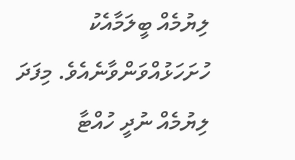ލިޔުމެއް ބީލަމާއެކު ހުށަހަޅުއްވަންވާނެއެވެ. މިފަދަ ލިޔުމެއް ނުދީ ހުއްޓާ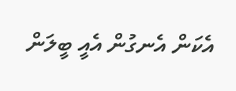އެކަން އެނގުން އެއީ ބީލަން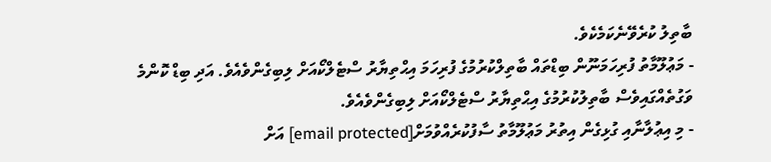ބާތިލު ކުރެވޭނެކަމެކެވެ.
- މަޢުލޫމާތު ފުރިހަމަނޫން ބިޑްތައް ބާތިލްކުރުމުގެ ފުރިހަމަ އިޙްތިޔާރު ސްޓެލްކޯއަށް ލިބިގެންވެއެވެ. އަދި ބިޑް ކޮންމެ ވަގުތެއްގައިވެސް ބާތިލުކުރުމުގެ އިޙްތިޔާރު ސްޓެލްކޯއަށް ލިބިގެންވެއެވެ.
- މި އިޢުލާނާއި ގުޅިގެން އިތުރު މަޢުލޫމާތު ސާފުކުރެއްވުމަށް[email protected] އަށް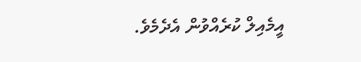އީމެއިލް ކުރެއްވުން އެދެމެވެ.